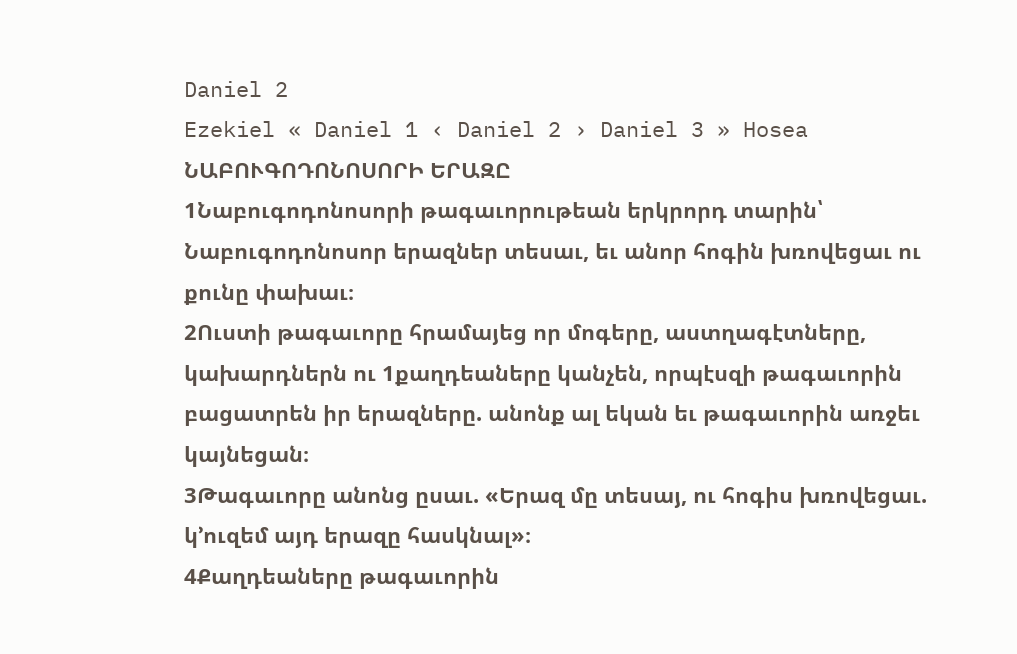Daniel 2
Ezekiel « Daniel 1 ‹ Daniel 2 › Daniel 3 » Hosea
ՆԱԲՈՒԳՈԴՈՆՈՍՈՐԻ ԵՐԱԶԸ
1Նաբուգոդոնոսորի թագաւորութեան երկրորդ տարին՝ Նաբուգոդոնոսոր երազներ տեսաւ, եւ անոր հոգին խռովեցաւ ու քունը փախաւ։
2Ուստի թագաւորը հրամայեց որ մոգերը, աստղագէտները, կախարդներն ու 1քաղդեաները կանչեն, որպէսզի թագաւորին բացատրեն իր երազները. անոնք ալ եկան եւ թագաւորին առջեւ կայնեցան։
3Թագաւորը անոնց ըսաւ. «Երազ մը տեսայ, ու հոգիս խռովեցաւ. կ’ուզեմ այդ երազը հասկնալ»։
4Քաղդեաները թագաւորին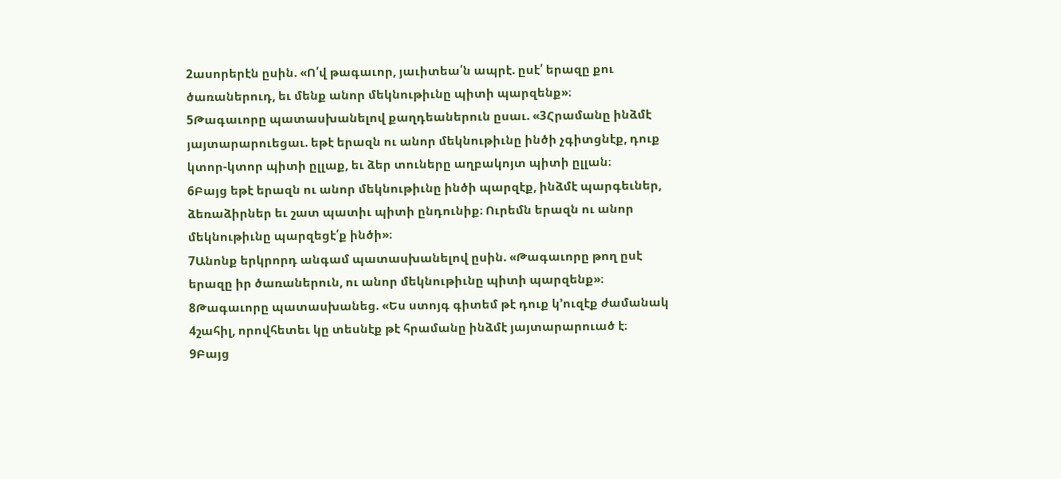2ասորերէն ըսին. «Ո՛վ թագաւոր, յաւիտեա՛ն ապրէ. ըսէ՛ երազը քու ծառաներուդ, եւ մենք անոր մեկնութիւնը պիտի պարզենք»։
5Թագաւորը պատասխանելով քաղդեաներուն ըսաւ. «3Հրամանը ինձմէ յայտարարուեցաւ. եթէ երազն ու անոր մեկնութիւնը ինծի չգիտցնէք, դուք կտոր-կտոր պիտի ըլլաք, եւ ձեր տուները աղբակոյտ պիտի ըլլան։
6Բայց եթէ երազն ու անոր մեկնութիւնը ինծի պարզէք, ինձմէ պարգեւներ, ձեռաձիրներ եւ շատ պատիւ պիտի ընդունիք։ Ուրեմն երազն ու անոր մեկնութիւնը պարզեցէ՛ք ինծի»։
7Անոնք երկրորդ անգամ պատասխանելով ըսին. «Թագաւորը թող ըսէ երազը իր ծառաներուն, ու անոր մեկնութիւնը պիտի պարզենք»։
8Թագաւորը պատասխանեց. «Ես ստոյգ գիտեմ թէ դուք կ’ուզէք ժամանակ 4շահիլ, որովհետեւ կը տեսնէք թէ հրամանը ինձմէ յայտարարուած է։
9Բայց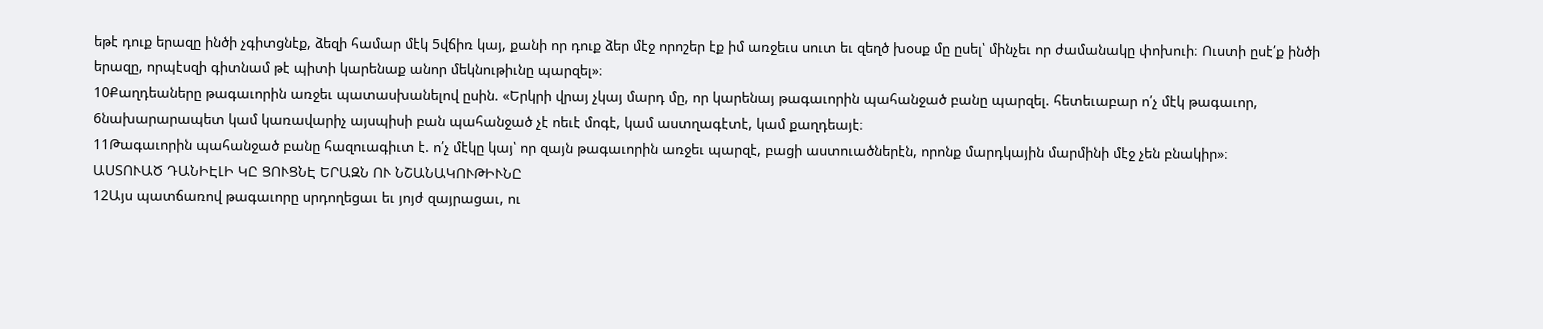եթէ դուք երազը ինծի չգիտցնէք, ձեզի համար մէկ 5վճիռ կայ, քանի որ դուք ձեր մէջ որոշեր էք իմ առջեւս սուտ եւ զեղծ խօսք մը ըսել՝ մինչեւ որ ժամանակը փոխուի։ Ուստի ըսէ՛ք ինծի երազը, որպէսզի գիտնամ թէ պիտի կարենաք անոր մեկնութիւնը պարզել»։
10Քաղդեաները թագաւորին առջեւ պատասխանելով ըսին. «Երկրի վրայ չկայ մարդ մը, որ կարենայ թագաւորին պահանջած բանը պարզել. հետեւաբար ո՛չ մէկ թագաւոր, 6նախարարապետ կամ կառավարիչ այսպիսի բան պահանջած չէ ոեւէ մոգէ, կամ աստղագէտէ, կամ քաղդեայէ։
11Թագաւորին պահանջած բանը հազուագիւտ է. ո՛չ մէկը կայ՝ որ զայն թագաւորին առջեւ պարզէ, բացի աստուածներէն, որոնք մարդկային մարմինի մէջ չեն բնակիր»։
ԱՍՏՈՒԱԾ ԴԱՆԻԷԼԻ ԿԸ ՑՈՒՑՆԷ ԵՐԱԶՆ ՈՒ ՆՇԱՆԱԿՈՒԹԻՒՆԸ
12Այս պատճառով թագաւորը սրդողեցաւ եւ յոյժ զայրացաւ, ու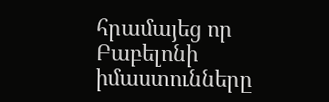հրամայեց որ Բաբելոնի իմաստունները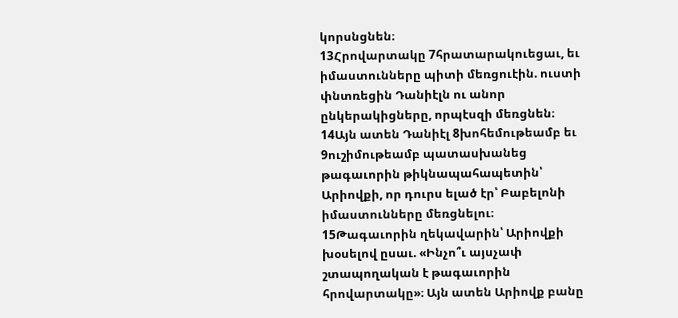կորսնցնեն։
13Հրովարտակը 7հրատարակուեցաւ, եւ իմաստունները պիտի մեռցուէին. ուստի փնտռեցին Դանիէլն ու անոր ընկերակիցները, որպէսզի մեռցնեն։
14Այն ատեն Դանիէլ 8խոհեմութեամբ եւ 9ուշիմութեամբ պատասխանեց թագաւորին թիկնապահապետին՝ Արիովքի, որ դուրս ելած էր՝ Բաբելոնի իմաստունները մեռցնելու։
15Թագաւորին ղեկավարին՝ Արիովքի խօսելով ըսաւ. «Ինչո՞ւ այսչափ շտապողական է թագաւորին հրովարտակը»։ Այն ատեն Արիովք բանը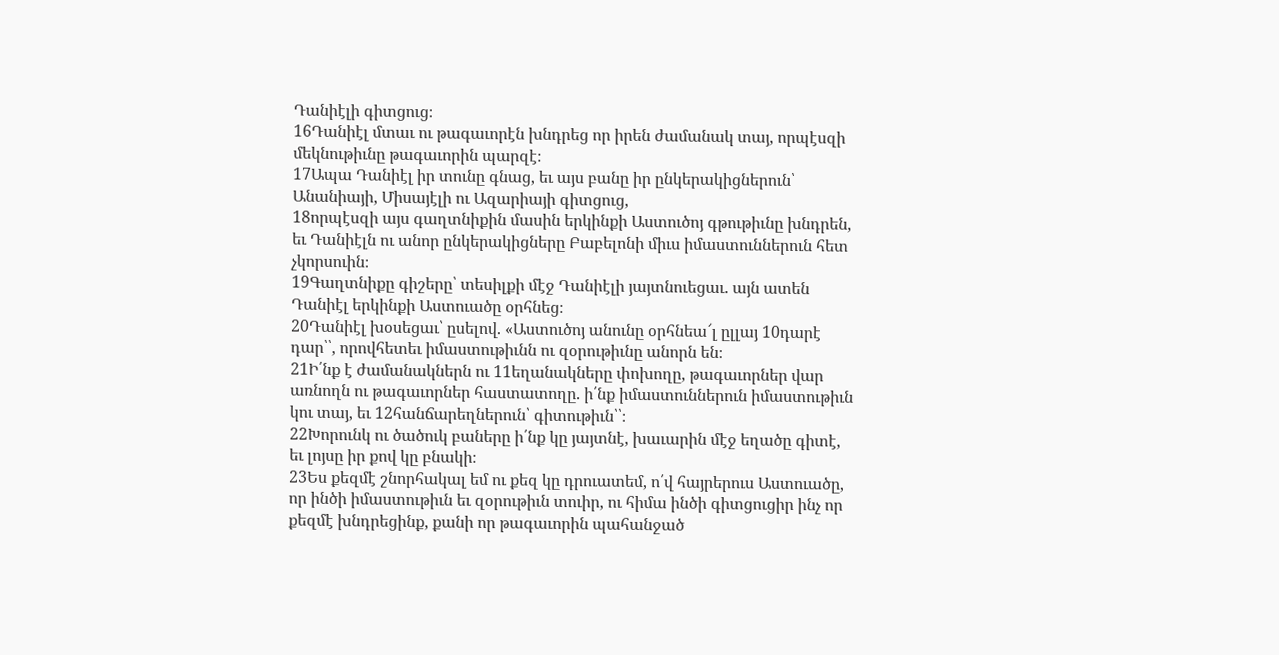Դանիէլի գիտցուց։
16Դանիէլ մտաւ ու թագաւորէն խնդրեց որ իրեն ժամանակ տայ, որպէսզի մեկնութիւնը թագաւորին պարզէ։
17Ապա Դանիէլ իր տունը գնաց, եւ այս բանը իր ընկերակիցներուն՝ Անանիայի, Միսայէլի ու Ազարիայի գիտցուց,
18որպէսզի այս գաղտնիքին մասին երկինքի Աստուծոյ գթութիւնը խնդրեն, եւ Դանիէլն ու անոր ընկերակիցները Բաբելոնի միւս իմաստուններուն հետ չկորսուին։
19Գաղտնիքը գիշերը՝ տեսիլքի մէջ Դանիէլի յայտնուեցաւ. այն ատեն Դանիէլ երկինքի Աստուածը օրհնեց։
20Դանիէլ խօսեցաւ՝ ըսելով. «Աստուծոյ անունը օրհնեա՜լ ըլլայ 10դարէ դար՝՝, որովհետեւ իմաստութիւնն ու զօրութիւնը անորն են։
21Ի՛նք է ժամանակներն ու 11եղանակները փոխողը, թագաւորներ վար առնողն ու թագաւորներ հաստատողը. ի՛նք իմաստուններուն իմաստութիւն կու տայ, եւ 12հանճարեղներուն՝ գիտութիւն՝՝։
22Խորունկ ու ծածուկ բաները ի՛նք կը յայտնէ, խաւարին մէջ եղածը գիտէ, եւ լոյսը իր քով կը բնակի։
23Ես քեզմէ շնորհակալ եմ ու քեզ կը դրուատեմ, ո՛վ հայրերուս Աստուածը, որ ինծի իմաստութիւն եւ զօրութիւն տուիր, ու հիմա ինծի գիտցուցիր ինչ որ քեզմէ խնդրեցինք, քանի որ թագաւորին պահանջած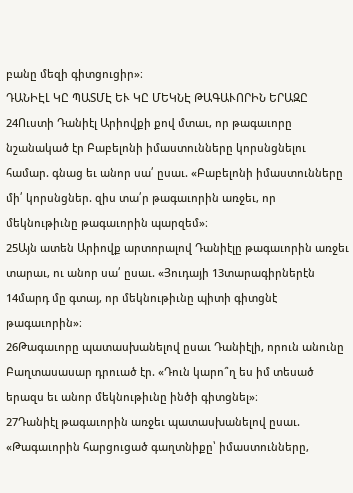բանը մեզի գիտցուցիր»։
ԴԱՆԻԷԼ ԿԸ ՊԱՏՄԷ ԵՒ ԿԸ ՄԵԿՆԷ ԹԱԳԱՒՈՐԻՆ ԵՐԱԶԸ
24Ուստի Դանիէլ Արիովքի քով մտաւ, որ թագաւորը նշանակած էր Բաբելոնի իմաստունները կորսնցնելու համար. գնաց եւ անոր սա՛ ըսաւ. «Բաբելոնի իմաստունները մի՛ կորսնցներ. զիս տա՛ր թագաւորին առջեւ, որ մեկնութիւնը թագաւորին պարզեմ»։
25Այն ատեն Արիովք արտորալով Դանիէլը թագաւորին առջեւ տարաւ, ու անոր սա՛ ըսաւ. «Յուդայի 13տարագիրներէն 14մարդ մը գտայ, որ մեկնութիւնը պիտի գիտցնէ թագաւորին»։
26Թագաւորը պատասխանելով ըսաւ Դանիէլի, որուն անունը Բաղտասասար դրուած էր. «Դուն կարո՞ղ ես իմ տեսած երազս եւ անոր մեկնութիւնը ինծի գիտցնել»։
27Դանիէլ թագաւորին առջեւ պատասխանելով ըսաւ. «Թագաւորին հարցուցած գաղտնիքը՝ իմաստունները,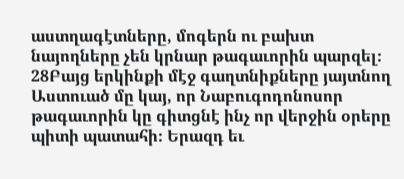աստղագէտները, մոգերն ու բախտ նայողները չեն կրնար թագաւորին պարզել։
28Բայց երկինքի մէջ գաղտնիքները յայտնող Աստուած մը կայ, որ Նաբուգոդոնոսոր թագաւորին կը գիտցնէ ինչ որ վերջին օրերը պիտի պատահի։ Երազդ եւ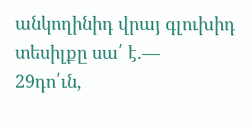անկողինիդ վրայ գլուխիդ տեսիլքը սա՛ է.—
29դո՛ւն,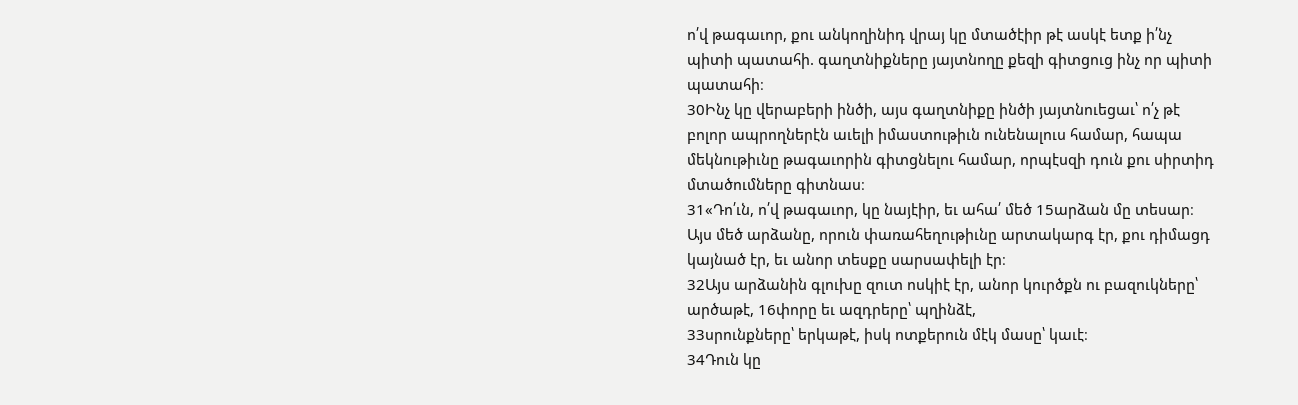ո՛վ թագաւոր, քու անկողինիդ վրայ կը մտածէիր թէ ասկէ ետք ի՛նչ պիտի պատահի. գաղտնիքները յայտնողը քեզի գիտցուց ինչ որ պիտի պատահի։
30Ինչ կը վերաբերի ինծի, այս գաղտնիքը ինծի յայտնուեցաւ՝ ո՛չ թէ բոլոր ապրողներէն աւելի իմաստութիւն ունենալուս համար, հապա մեկնութիւնը թագաւորին գիտցնելու համար, որպէսզի դուն քու սիրտիդ մտածումները գիտնաս։
31«Դո՛ւն, ո՛վ թագաւոր, կը նայէիր, եւ ահա՛ մեծ 15արձան մը տեսար։ Այս մեծ արձանը, որուն փառահեղութիւնը արտակարգ էր, քու դիմացդ կայնած էր, եւ անոր տեսքը սարսափելի էր։
32Այս արձանին գլուխը զուտ ոսկիէ էր, անոր կուրծքն ու բազուկները՝ արծաթէ, 16փորը եւ ազդրերը՝ պղինձէ,
33սրունքները՝ երկաթէ, իսկ ոտքերուն մէկ մասը՝ կաւէ։
34Դուն կը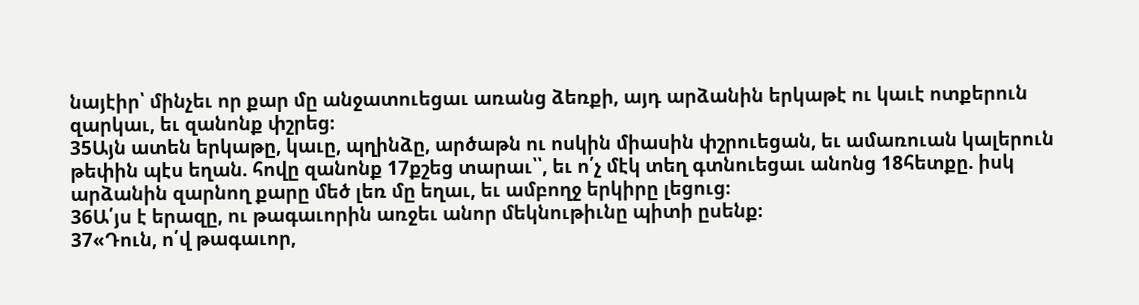նայէիր՝ մինչեւ որ քար մը անջատուեցաւ առանց ձեռքի, այդ արձանին երկաթէ ու կաւէ ոտքերուն զարկաւ, եւ զանոնք փշրեց։
35Այն ատեն երկաթը, կաւը, պղինձը, արծաթն ու ոսկին միասին փշրուեցան, եւ ամառուան կալերուն թեփին պէս եղան. հովը զանոնք 17քշեց տարաւ՝՝, եւ ո՛չ մէկ տեղ գտնուեցաւ անոնց 18հետքը. իսկ արձանին զարնող քարը մեծ լեռ մը եղաւ, եւ ամբողջ երկիրը լեցուց։
36Ա՛յս է երազը, ու թագաւորին առջեւ անոր մեկնութիւնը պիտի ըսենք։
37«Դուն, ո՛վ թագաւոր,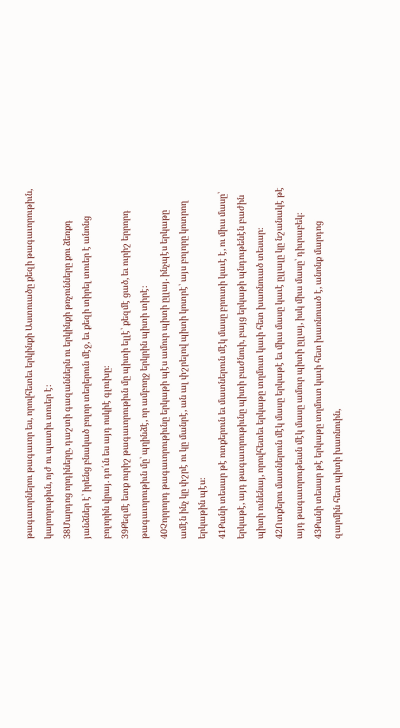թագաւորներու թագաւոր ես, որովհետեւ երկինքի Աստուածը քեզի թագաւորութիւն, կարողութիւն, ոյժ ու պատիւ տուեր է։
38Մարդոց որդիները, դաշտի գազաններն ու երկինքի թռչունները քու ձեռքդ յանձներ է՝ իրենց բնակած բոլոր տեղերուն մէջ, եւ քեզի տիրել տուեր է անոնց բոլորին վրայ. դո՛ւն ես այդ ոսկիէ գլուխը։
39Քեզմէ ետք ուրիշ թագաւորութիւն մը պիտի ելլէ՝ քեզմէ ցած, եւ ուրիշ երրորդ թագաւորութիւն մը՝ պղինձէ, որ ամբողջ երկրին պիտի տիրէ։
40Չորրորդ թագաւորութիւնը երկաթի պէս ամուր պիտի ըլլայ. ինչպէս երկաթը ամէն ինչ կը փշրէ ու կը մանրէ, ան ալ փշրելով պիտի կոտրէ՝ այս բոլորը կոտրող երկաթին պէս։
41Քանի տեսար թէ ոտքերուն եւ մատներուն մէկ մասը բրուտի կաւէ է, ու միւս մասը՝ երկաթէ, այդ թագաւորութիւնը պիտի բաժնուի, բայց երկաթի պնդութենէն բաժին պիտի ունենայ, որովհետեւ երկաթը տղմուտ կաւի հետ խառնուած տեսար։
42Ոտքերու մատներուն մէկ մասը երկաթէ եւ միւս մասը կաւէ ըլլալը կը նշանակէ թէ այդ թագաւորութեան մէկ մասը ամուր պիտի ըլլայ, իսկ միւս մասը՝ դիւրաբեկ։
43Քանի տեսար թէ երկաթը տղմուտ կաւի հետ խառնուած է, անոնք մարդոց զարմին հետ պիտի խառնուին,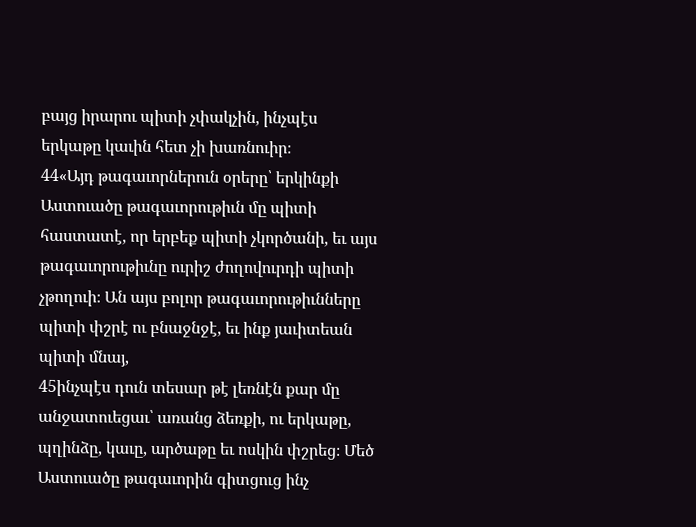բայց իրարու պիտի չփակչին, ինչպէս երկաթը կաւին հետ չի խառնուիր։
44«Այդ թագաւորներուն օրերը՝ երկինքի Աստուածը թագաւորութիւն մը պիտի հաստատէ, որ երբեք պիտի չկործանի, եւ այս թագաւորութիւնը ուրիշ ժողովուրդի պիտի չթողուի։ Ան այս բոլոր թագաւորութիւնները պիտի փշրէ ու բնաջնջէ, եւ ինք յաւիտեան պիտի մնայ,
45ինչպէս դուն տեսար թէ լեռնէն քար մը անջատուեցաւ՝ առանց ձեռքի, ու երկաթը, պղինձը, կաւը, արծաթը եւ ոսկին փշրեց։ Մեծ Աստուածը թագաւորին գիտցուց ինչ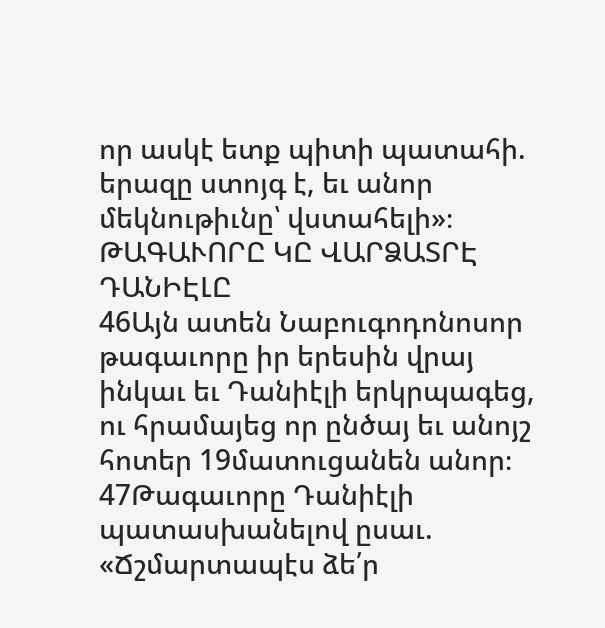որ ասկէ ետք պիտի պատահի. երազը ստոյգ է, եւ անոր մեկնութիւնը՝ վստահելի»։
ԹԱԳԱՒՈՐԸ ԿԸ ՎԱՐՁԱՏՐԷ ԴԱՆԻԷԼԸ
46Այն ատեն Նաբուգոդոնոսոր թագաւորը իր երեսին վրայ ինկաւ եւ Դանիէլի երկրպագեց, ու հրամայեց որ ընծայ եւ անոյշ հոտեր 19մատուցանեն անոր։
47Թագաւորը Դանիէլի պատասխանելով ըսաւ. «Ճշմարտապէս ձե՛ր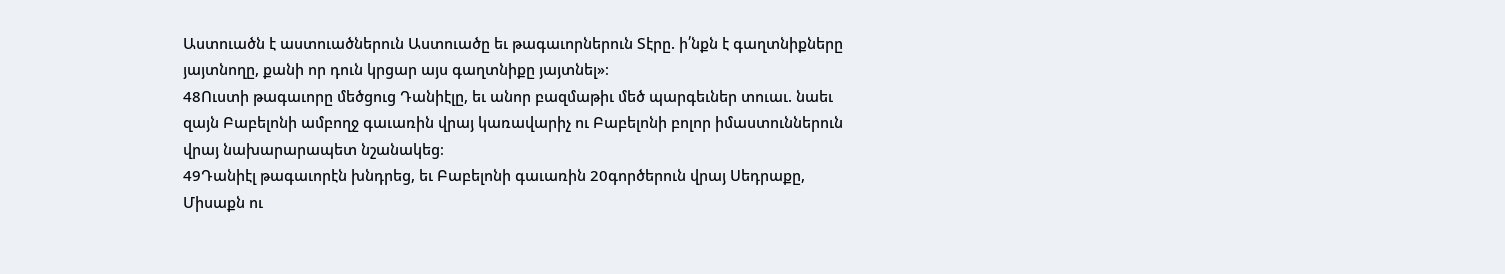Աստուածն է աստուածներուն Աստուածը եւ թագաւորներուն Տէրը. ի՛նքն է գաղտնիքները յայտնողը, քանի որ դուն կրցար այս գաղտնիքը յայտնել»։
48Ուստի թագաւորը մեծցուց Դանիէլը, եւ անոր բազմաթիւ մեծ պարգեւներ տուաւ. նաեւ զայն Բաբելոնի ամբողջ գաւառին վրայ կառավարիչ ու Բաբելոնի բոլոր իմաստուններուն վրայ նախարարապետ նշանակեց։
49Դանիէլ թագաւորէն խնդրեց, եւ Բաբելոնի գաւառին 20գործերուն վրայ Սեդրաքը, Միսաքն ու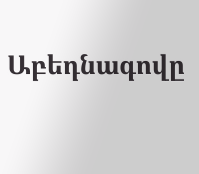Աբեդնագովը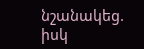նշանակեց. իսկ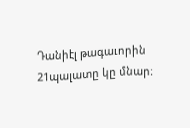Դանիէլ թագաւորին 21պալատը կը մնար։